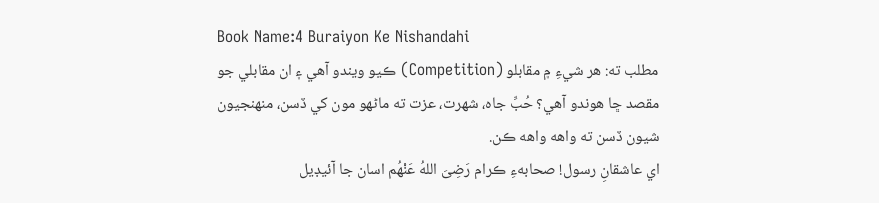Book Name:4 Buraiyon Ke Nishandahi
مطلب ته: هر شيءِ ۾ مقابلو (Competition) ڪيو ويندو آهي ۽ ان مقابلي جو مقصد ڇا هوندو آهي؟ حُبِّ جاہ، شهرت، عزت ته ماڻهو مون کي ڏسن، منهنجيون شيون ڏسن ته واهه واهه ڪن.
اي عاشقانِ رسول! صحابهءِ ڪرام رَضِىَ اللهُ عَنْهُم اسان جا آئيڊيل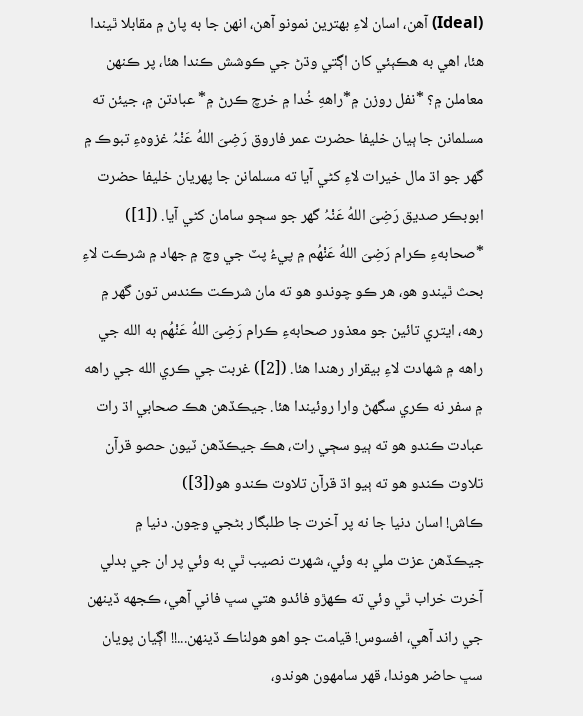(Ideal) آهن، اسان لاءِ بهترين نمونو آهن، انهن جا به پاڻ ۾ مقابلا ٿيندا هئا، اهي به هڪٻئي کان اڳتي وڌڻ جي ڪوشش ڪندا هئا، پر ڪنهن معاملن ۾؟ *نفل روزن ۾*راههِ خُدا ۾ خرچ ڪرڻ ۾* عبادتن ۾، جيئن ته مسلمانن جا ٻيان خليفا حضرت عمر فاروق رَضِیَ اللهُ عَنْہُ غزوهءِ تبوڪ ۾ گهر جو اڌ مال خيرات لاءِ کڻي آيا ته مسلمانن جا پهريان خليفا حضرت ابوبڪر صديق رَضِیَ اللهُ عَنْہُ گهر جو سڄو سامان کڻي آيا. ([1]) *صحابهءِ ڪرام رَضِىَ اللهُ عَنْهُم ۾ پيءُ پٽ جي وچ ۾ جهاد ۾ شرڪت لاءِ بحث ٿيندو هو، هر ڪو چوندو هو ته مان شرڪت ڪندس تون گهر ۾ رهه، ايتري تائين جو معذور صحابهءِ ڪرام رَضِىَ اللهُ عَنْهُم به الله جي راهه ۾ شهادت لاءِ بيقرار رهندا هئا. ([2]) غربت جي ڪري الله جي راهه ۾ سفر نه ڪري سگهڻ وارا روئيندا هئا. جيڪڏهن هڪ صحابي اڌ رات عبادت ڪندو هو ته ٻيو سڄي رات، هڪ جيڪڏهن ٽيون حصو قرآن تلاوت ڪندو هو ته ٻيو اڌ قرآن تلاوت ڪندو هو([3])
ڪاش! اسان دنيا جا نه پر آخرت جا طلبگار بڻجي وڃون. دنيا ۾ جيڪڏهن عزت ملي به وئي، شهرت نصيب ٿي به وئي پر ان جي بدلي آخرت خراب ٿي وئي ته ڪهڙو فائدو هتي سڀ فاني آهي، ڪجهه ڏينهن جي راند آهي، افسوس! قيامت جو اهو هولناڪ ڏينهن...!! اڳيان پويان سڀ حاضر هوندا، قهر سامهون هوندو،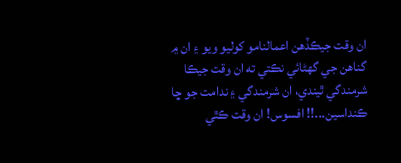ان وقت جيڪڏهن اعمالنامو کوليو ويو ۽ ان ۾ گناهن جي گهڻائي نڪتي ته ان وقت جيڪا شرمندگي ٿيندي، ان شرمندگي ۽ ندامت جو ڇا ڪنداسين...!! افسوس! ان وقت ڪٿي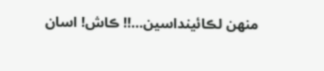منهن لڪائينداسين...!! ڪاش! اسان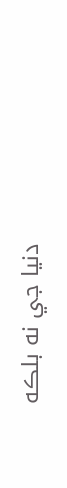دنيا جي نه بلڪه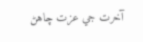آخرت جي عزت چاهڻ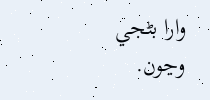وارا بڻجي وڃون.